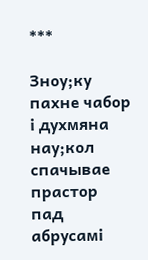***

Зноу;ку пахне чабор
і духмяна нау;кол
спачывае прастор
пад абрусамі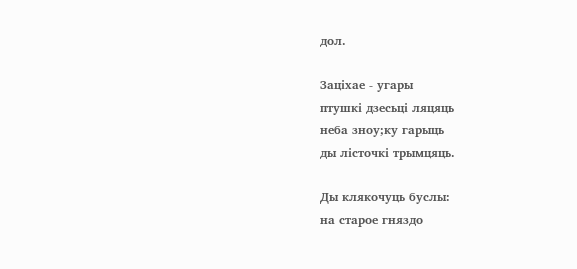дол.

Заціхае - угары
птушкі дзесьці ляцяць
неба зноу;ку гарыць
ды лісточкі трымцяць.

Ды клякочуць буслы:
на старое гняздо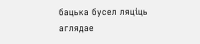бацька бусел ляціць
аглядае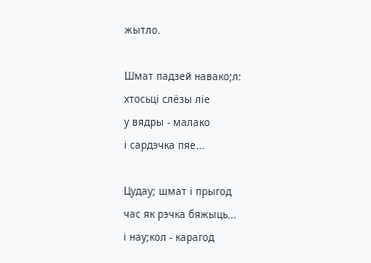жытло.

Шмат падзей навако;л:
хтосьці слёзы ліе
у вядры - малако
і сардэчка пяе...

Цудау; шмат і прыгод
час як рэчка бяжыць...
і нау;кол - карагод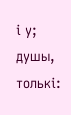і у; душы, толькі: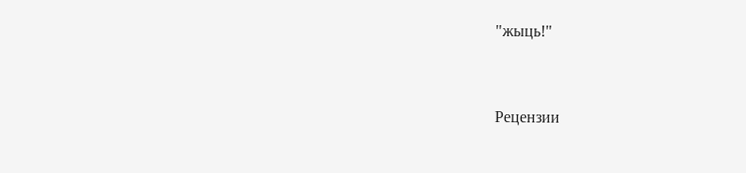"жыць!"


Рецензии